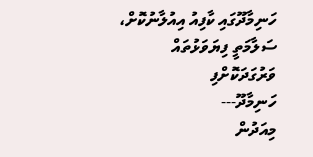ހަނިމާދޫގައި ކާފިއު އިއުލާނުކޮށް، ސަލާމަތީ ފިޔަވަޅުތައް ވަރުގަދަކޮށްފި
ހަނިމާދޫ---
މިއަދުން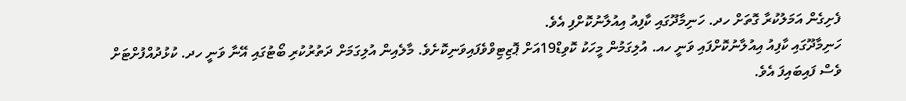ފެށިގެން އަމަލުކުރާ ގޮތަށް ހދ. ހަނިމާދޫގައި ކާފިއު އިއުލާނުކޮށްފި އެވެ.
ހަނިމާދޫގައި ކާފިއު އިއުލާނުކޮށްފައި ވަނީ ހއ. އުލިގަމުން މީހަކު ކޮވިޑް19އަށް ޕޮޒިޓިވްވެފައިވަނިކޮށެވެ. މާލެއިން އުލިގަމަށް ދަތުރުކުރި ބޯޓުގައި އޭނާ ވަނީ ހދ. ކުޅުދުއްފުށްޓަށް ވެސް ފައިބައިފަ އެވެ.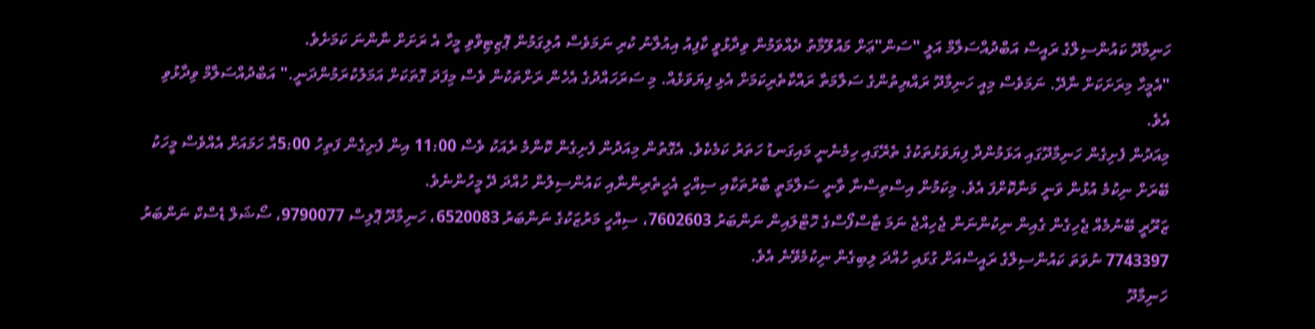ހަނިމާދޫ ކައުންސިލްގެ ރައީސް އަބްދުއްސަލާމް އަލީ "ސަން"ޢަށް މައުލޫމާތު ދެއްވަމުން ވިދާޅުވީ ކާފިއު އިއުލާނު ކުރި ނަމަވެސް އުލިގަމުން ޕޮޒިޓިވްވި މީހާ އެ ރަށަށް ނާންނަ ކަމަށެވެ.
"އެމީހާ މިރަށަކަށް ނާދޭ. ނަމަވެސް މިއީ ހަނިމާދޫ ރައްޔިތުންގެ ސަލާމަތާ ރައްކާތެރިކަމަށް އެޅި ފިޔަވަޅެއް. މި ސަރަހައްދުގެ އެހެން ރަށްތަކުން ވެސް މިފަދަ ގޮތަކަށް އަމަލުކުރަމުންދަނީ." އަބްދުއްސަލާމް ވިދާޅުވި އެވެ.
މިއަދުން ފެށިގެން ހަނިމާދޫގައި އަޅަމުންދާ ފިޔަވަޅުތަކުގެ ތެރޭގައި ހިމެނެނީ މައިގަނޑު ހަތަރު ކަމެކެވެ. އެގޮތުން މިއަދުން ފެށިގެން ކޮންމެ ރެއަކު ވެސް 11:00 އިން ފެށިގެން ފަތިހު 5:00އާ ހަމައަށް އެއްވެސް މީހަކު ބޭރަށް ނިކުމެ އުޅުން ވަނީ މަނާކޮށްފަ އެވެ. މިކަމުން އިސްތިސްނާ ވާނީ ސަލާމަތީ ބާރުތަކާއި ސިއްހީ އެހީތެރިންނާއި ކައުންސިލުން ހުއްދަ ދޭ މީހުންނެވެ.
ޒަރޫރީ ބޭނުމެއް ޖެހިގެން ގެއިން ނިކުންނަން ޖެހިއްޖެ ނަމަ ޓާސްފޯސްގެ ހޮޓްލައިން ނަންބަރު 7602603، ސިއްހީ މަރުޒަކުގެ ނަންބަރު 6520083، ހަނިމާދޫ ޕޮލިސް 9790077، ސޯޝަލް ޑެސްކް ނަންބަރު 7743397 ނުވަތަ ކައުންސިލްގެ ރައީސްއަށް ގުޅައި ހުއްދަ ލިބިގެން ނިކުމެވޭނެ އެވެ.
ހަނިމާދޫ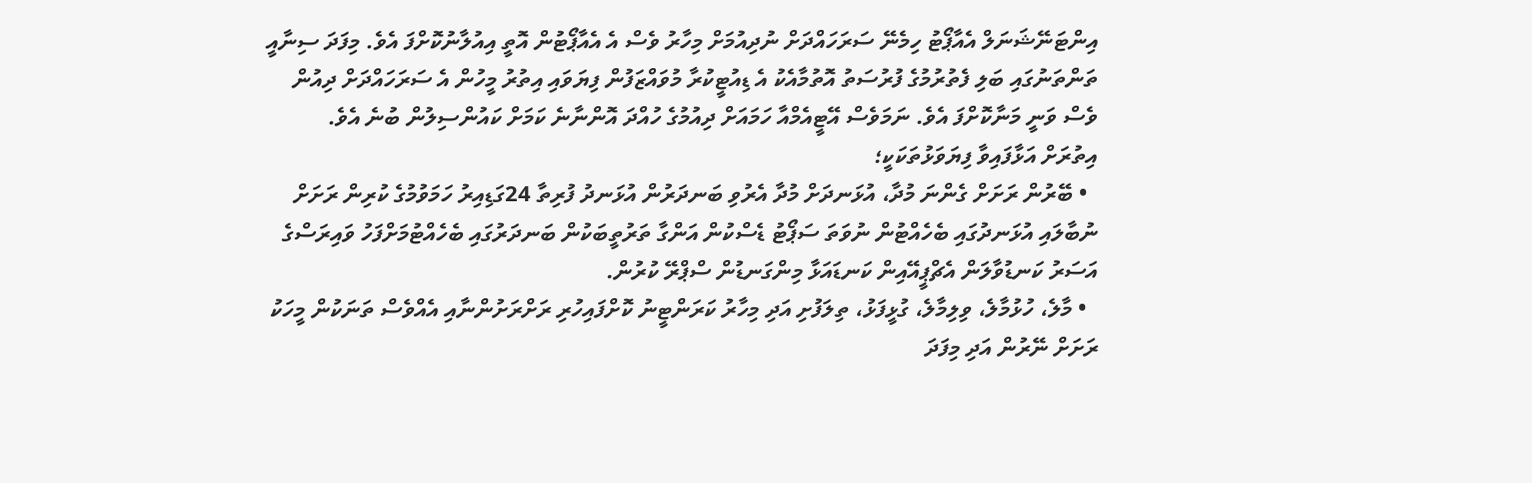އިންޓަނޭޝަނަލް އެއާޕޯޓު ހިމެނޭ ސަރަހައްދަށް ނުދިއުމަށް މިހާރު ވެސް އެ އެއާޕޯޓުން އޮތީ އިއުލާނުކޮށްފަ އެވެ. މިފަދަ ސިނާއީ ތަންތަނުގައި ބަލި ފެތުރުމުގެ ފުރުސަތު އޮތުމާއެކު އެ ޑިއުޓީކުރާ މުވައްޒަފުން ފިޔަވައި އިތުރު މީހުން އެ ސަރަހައްދަށް ދިއުން ވެސް ވަނީ މަނާކޮށްފަ އެވެ. ނަމަވެސް އޭޓީއެމްއާ ހަމައަށް ދިއުމުގެ ހުއްދަ އޮންނާނެ ކަމަށް ކައުންސިލުން ބުނެ އެވެ.
އިތުރަށް އަޅާފައިވާ ފިޔަވަޅުތަކަކީ؛
  • ބޭރުން ރަށަށް ގެންނަ މުދާ، އުޅަނދަށް މުދާ އެރުވި ބަނދަރުން އުޅަނދު ފުރިތާ 24ގަޑިއިރު ހަމަވުމުގެ ކުރިން ރަށަށް ނުބާލައި އުޅަނދުގައި ބެހެއްޓުން ނުވަތަ ސަޕޯޓު ޑެސްކުން އަންގާ ތަރުތީބަކުން ބަނދަރުގައި ބެހެއްޓުމަށްފަހު ވައިރަސްގެ އަސަރު ކަނޑުވާލަން އެޗްޕީއޭއިން ކަނޑައަޅާ މިންގަނޑުން ސްޕްރޭ ކުރުން.
  • މާލެ، ހުޅުމާލެ، ވިލިމާލެ، ގުޅީފަޅު، ތިލަފުށި އަދި މިހާރު ކަރަންޓީނު ކޮށްފައިހުރި ރަށްރަށުންނާއި އެއްވެސް ތަނަކުން މީހަކު ރަށަށް ނޭރުން އަދި މިފަދަ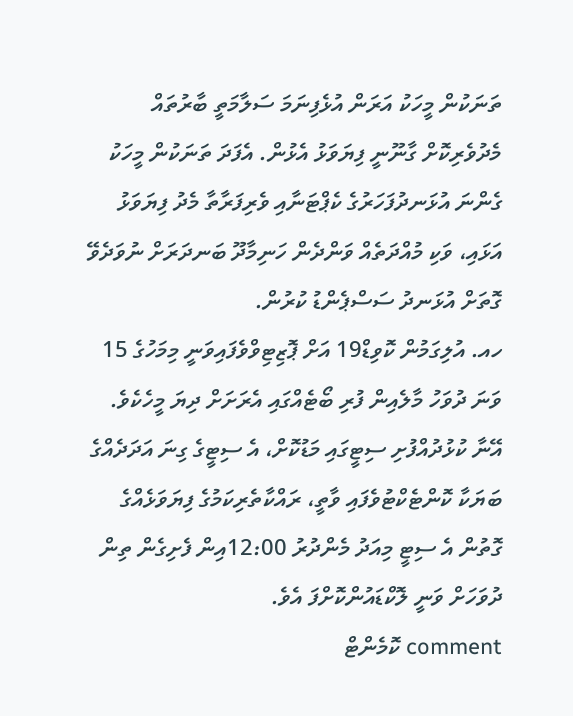ތަނަކުން މީހަކު އަރަން އުޅެފިނަމަ ސަލާމަތީ ބާރުތައް މެދުވެރިކޮށް ގާނޫނީ ފިޔަވަޅު އެޅުން. އެފަދަ ތަނަކުން މީހަކު ގެންނަ އުޅަނދުފަހަރުގެ ކެޕްޓަނާއި ވެރިފަރާތާ މެދު ފިޔަވަޅު އަޅައި، ވަކި މުއްދަތެއް ވަންދެން ހަނިމާދޫ ބަނދަރަށް ނުވަދެވޭ ގޮތަށް އުޅަނދު ސަސްޕެންޑު ކުރުން.
ހއ. އުލިގަމުން ކޮވިޑް19 އަށް ޕޮޒިޓިވްވެފައިވަނީ މިމަހުގެ 15 ވަނަ ދުވަހު މާލެއިން ފުރި ބޯޓެއްގައި އެރަށަށް ދިޔަ މީހެކެވެ.
އޭނާ ކުޅުދުއްފުށި ސިޓީގައި މަޑުކޮށް، އެ ސިޓީގެ ގިނަ އަދަދެއްގެ ބަޔަކާ ކޮންޓެކްޓުވެފައި ވާތީ، ރައްކާތެރިކަމުގެ ފިޔަވަޅެއްގެ ގޮތުން އެ ސިޓީ މިއަދު މެންދުރު 12:00އިން ފެށިގެން ތިން ދުވަހަށް ވަނީ ލޮކްޑައުންކޮށްފަ އެވެ.
comment ކޮމެންޓް